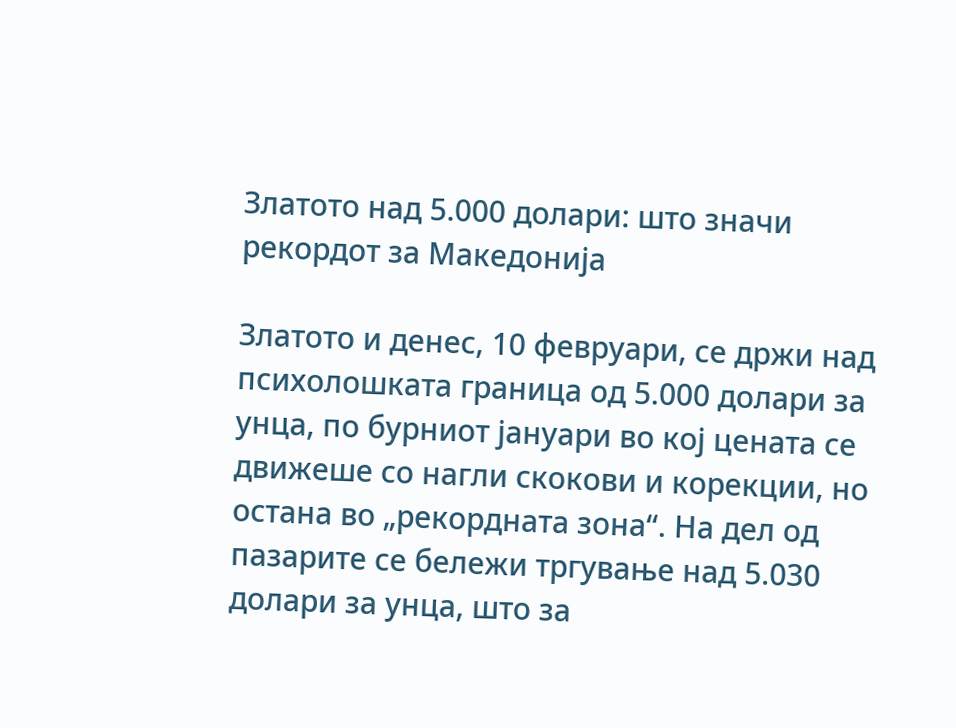Златото над 5.000 долари: што значи рекордот за Македонија

Златото и денес, 10 февруари, се држи над психолошката граница од 5.000 долари за унца, по бурниот јануари во кој цената се движеше со нагли скокови и корекции, но остана во „рекордната зона“. На дел од пазарите се бележи тргување над 5.030 долари за унца, што за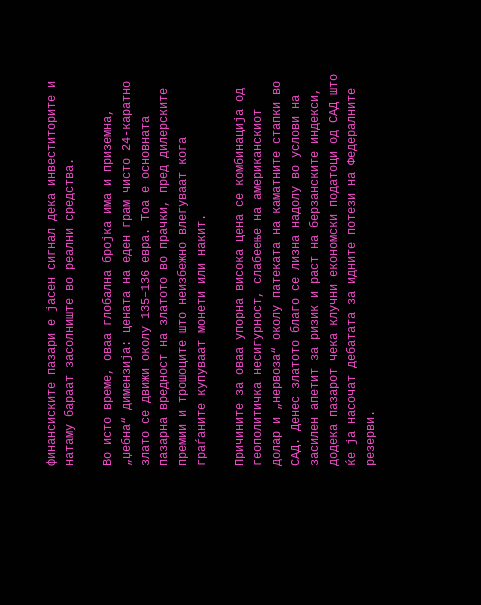финансиските пазари е јасен сигнал дека инвеститорите и натаму бараат засолниште во реални средства.

Во исто време, оваа глобална бројка има и приземна, „џебна“ димензија: цената на еден грам чисто 24-каратно злато се движи околу 135–136 евра. Тоа е основната пазарна вредност на златото во прачки, пред дилерските премии и трошоците што неизбежно влегуваат кога граѓаните купуваат монети или накит.

Причините за оваа упорна висока цена се комбинација од геополитичка несигурност, слабеење на американскиот долар и „нервоза“ околу патеката на каматните стапки во САД. Денес златото благо се лизна надолу во услови на засилен апетит за ризик и раст на берзанските индекси, додека пазарот чека клучни економски податоци од САД што ќе ја насочат дебатата за идните потези на Федералните резерви.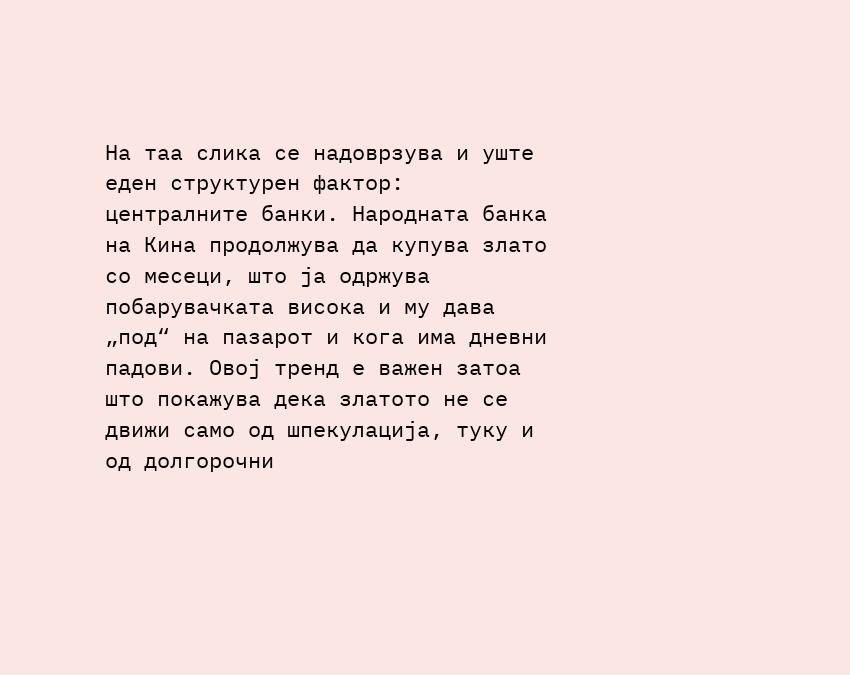На таа слика се надоврзува и уште еден структурен фактор: централните банки. Народната банка на Кина продолжува да купува злато со месеци, што ја одржува побарувачката висока и му дава „под“ на пазарот и кога има дневни падови. Овој тренд е важен затоа што покажува дека златото не се движи само од шпекулација, туку и од долгорочни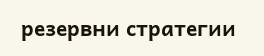резервни стратегии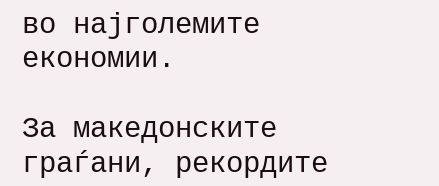во најголемите економии.

За македонските граѓани, рекордите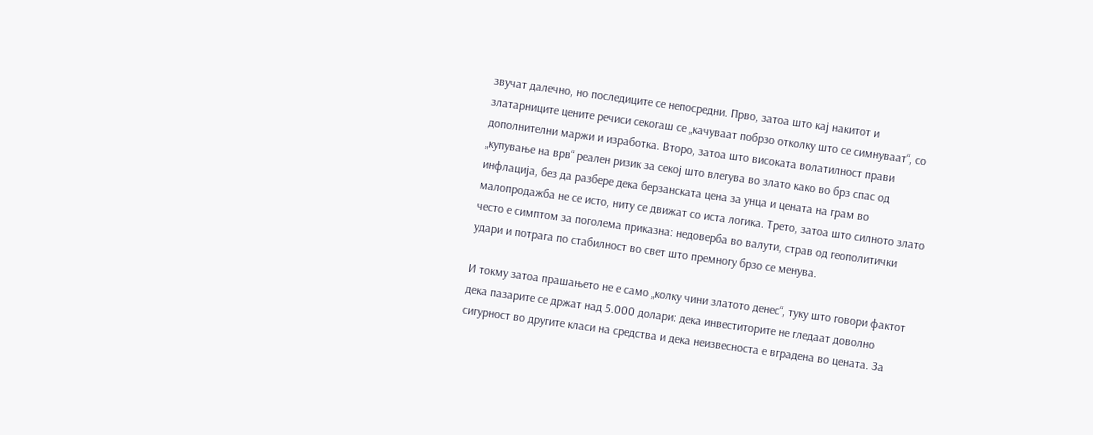звучат далечно, но последиците се непосредни. Прво, затоа што кај накитот и златарниците цените речиси секогаш се „качуваат побрзо отколку што се симнуваат“, со дополнителни маржи и изработка. Второ, затоа што високата волатилност прави „купување на врв“ реален ризик за секој што влегува во злато како во брз спас од инфлација, без да разбере дека берзанската цена за унца и цената на грам во малопродажба не се исто, ниту се движат со иста логика. Трето, затоа што силното злато често е симптом за поголема приказна: недоверба во валути, страв од геополитички удари и потрага по стабилност во свет што премногу брзо се менува.

И токму затоа прашањето не е само „колку чини златото денес“, туку што говори фактот дека пазарите се држат над 5.000 долари: дека инвеститорите не гледаат доволно сигурност во другите класи на средства и дека неизвесноста е вградена во цената. За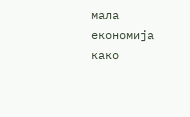мала економија како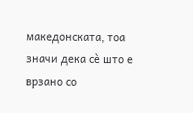македонската, тоа значи дека сè што е врзано со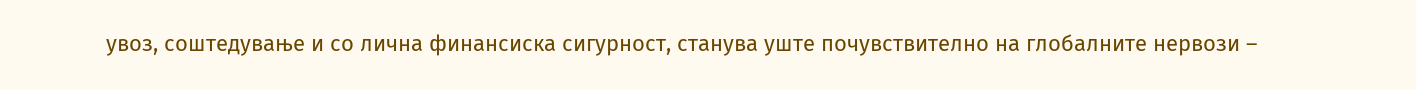увоз, соштедување и со лична финансиска сигурност, станува уште почувствително на глобалните нервози –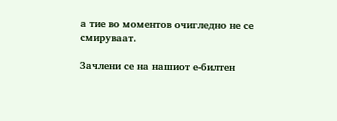а тие во моментов очигледно не се смируваат.

Зачлени се на нашиот е-билтен